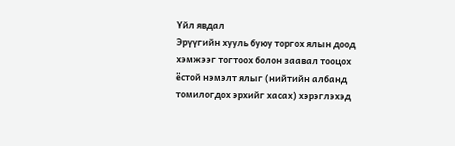Үйл явдал
Эрүүгийн хууль буюу торгох ялын доод хэмжээг тогтоох болон заавал тооцох ёстой нэмэлт ялыг (нийтийн албанд томилогдох эрхийг хасах) хэрэглэхэд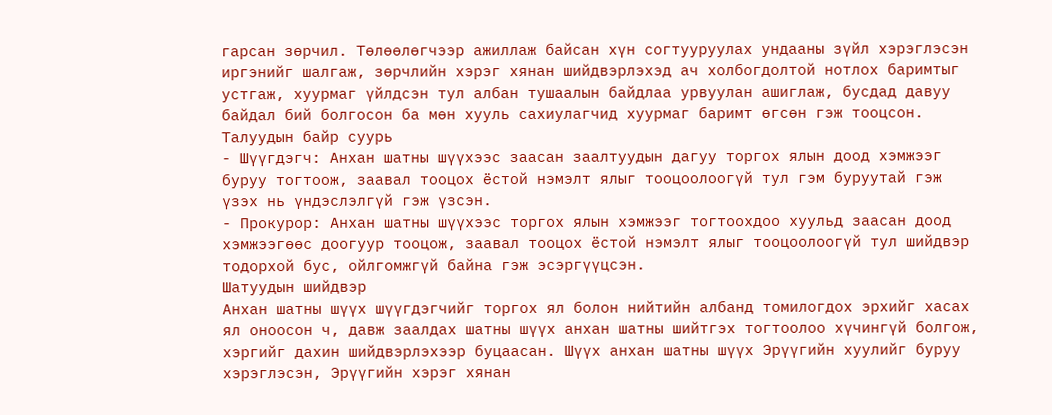гарсан зөрчил. Төлөөлөгчээр ажиллаж байсан хүн согтууруулах ундааны зүйл хэрэглэсэн иргэнийг шалгаж, зөрчлийн хэрэг хянан шийдвэрлэхэд ач холбогдолтой нотлох баримтыг устгаж, хуурмаг үйлдсэн тул албан тушаалын байдлаа урвуулан ашиглаж, бусдад давуу байдал бий болгосон ба мөн хууль сахиулагчид хуурмаг баримт өгсөн гэж тооцсон.
Талуудын байр суурь
- Шүүгдэгч: Анхан шатны шүүхээс заасан заалтуудын дагуу торгох ялын доод хэмжээг буруу тогтоож, заавал тооцох ёстой нэмэлт ялыг тооцоолоогүй тул гэм буруутай гэж үзэх нь үндэслэлгүй гэж үзсэн.
- Прокурор: Анхан шатны шүүхээс торгох ялын хэмжээг тогтоохдоо хуульд заасан доод хэмжээгөөс доогуур тооцож, заавал тооцох ёстой нэмэлт ялыг тооцоолоогүй тул шийдвэр тодорхой бус, ойлгомжгүй байна гэж эсэргүүцсэн.
Шатуудын шийдвэр
Анхан шатны шүүх шүүгдэгчийг торгох ял болон нийтийн албанд томилогдох эрхийг хасах ял оноосон ч, давж заалдах шатны шүүх анхан шатны шийтгэх тогтоолоо хүчингүй болгож, хэргийг дахин шийдвэрлэхээр буцаасан. Шүүх анхан шатны шүүх Эрүүгийн хуулийг буруу хэрэглэсэн, Эрүүгийн хэрэг хянан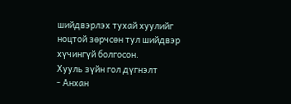шийдвэрлэх тухай хуулийг ноцтой зөрчсөн тул шийдвэр хүчингүй болгосон.
Хууль зүйн гол дүгнэлт
- Анхан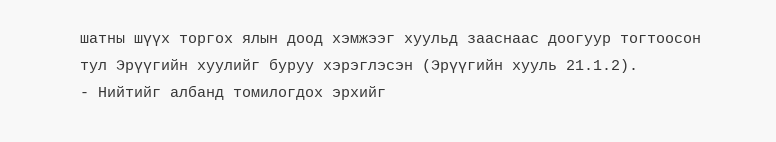шатны шүүх торгох ялын доод хэмжээг хуульд зааснаас доогуур тогтоосон тул Эрүүгийн хуулийг буруу хэрэглэсэн (Эрүүгийн хууль 21.1.2).
- Нийтийг албанд томилогдох эрхийг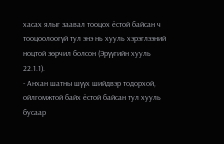хасах ялыг заавал тооцох ёстой байсан ч тооцоолоогүй тул энэ нь хууль хэрэглээний ноцтой зөрчил болсон (Эрүүгийн хууль 22.1.1).
- Анхан шатны шүүх шийдвэр тодорхой, ойлгомжтой байх ёстой байсан тул хууль бусаар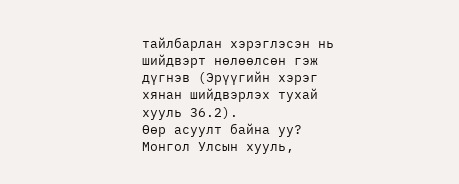тайлбарлан хэрэглэсэн нь шийдвэрт нөлөөлсөн гэж дүгнэв (Эрүүгийн хэрэг хянан шийдвэрлэх тухай хууль 36.2).
Өөр асуулт байна уу?
Монгол Улсын хууль,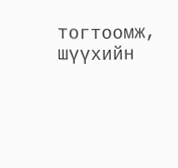тогтоомж, шүүхийн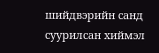шийдвэрийн санд суурилсан хиймэл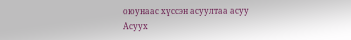оюунаас хүссэн асуултаа асуу
Асуух